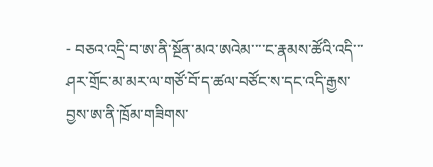- བཅའ་འདྲི་བ་ཨ་ནི་སྔོན་མའ་ཨའེམ་་་་ང་རྣམས་ཚོའི་འདི་་་ཤར་གྲོང་མ་མར་ལ་གཙོ་བོ་ད་ཚལ་བཙོང་ས་དང་འདི་རྒྱས་བྱས་ཨ་ནི་ཁྲོམ་གཟིགས་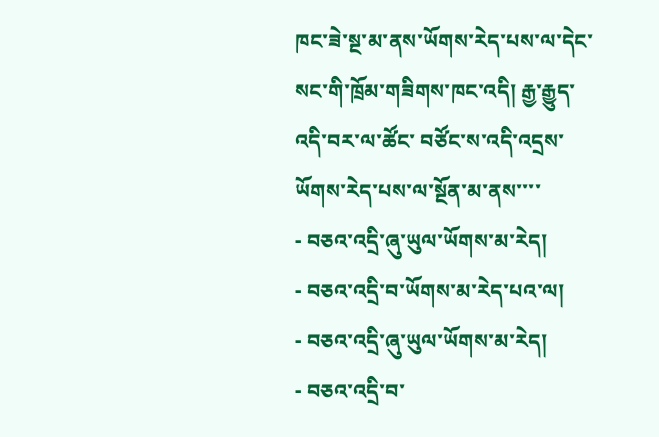ཁང་ཟེ་སྔ་མ་ནས་ཡོགས་རེད་པས་ལ་དེང་སང་གི་ཁྲོམ་གཟིགས་ཁང་འདི། རྒྱ་རྒྱུད་འདི་བར་ལ་ཚོང་ བཙོང་ས་འདི་འདྲས་ཡོགས་རེད་པས་ལ་སྔོན་མ་ནས་་་་
- བཅའ་འདྲི་ཞུ་ཡུལ་ཡོགས་མ་རེད།
- བཅའ་འདྲི་བ་ཡོགས་མ་རེད་པའ་ལ།
- བཅའ་འདྲི་ཞུ་ཡུལ་ཡོགས་མ་རེད།
- བཅའ་འདྲི་བ་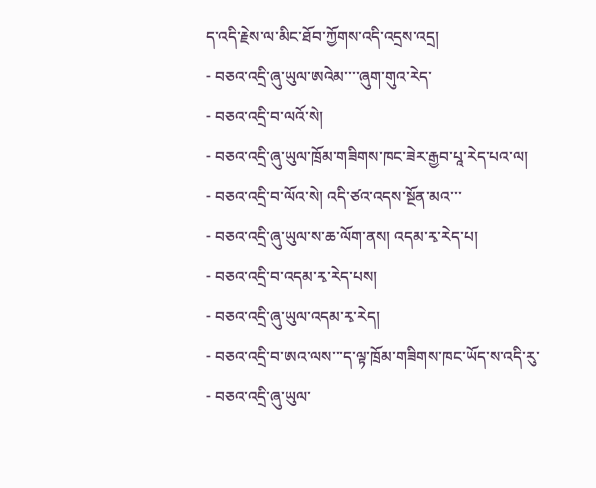ད་འདི་རྗེས་ལ་མིང་ཐོབ་ཀྱོགས་འདི་འདྲས་འདྲ།
- བཅའ་འདྲི་ཞུ་ཡུལ་ཨའེམ་་་་ཞུག་གུའ་རེད་
- བཅའ་འདྲི་བ་ལའོ་སེ།
- བཅའ་འདྲི་ཞུ་ཡུལ་ཁྲོམ་གཟིགས་ཁང་ཟེར་རྒྱབ་པཱ་རེད་པའ་ལ།
- བཅའ་འདྲི་བ་ལོའ་སེ། འདི་ཙའ་འདས་སྔོན་མའ་་་
- བཅའ་འདྲི་ཞུ་ཡུལ་ས་ཆ་ལོག་ནས། འདམ་རྭ་རེད་པ།
- བཅའ་འདྲི་བ་འདམ་རྭ་རེད་པས།
- བཅའ་འདྲི་ཞུ་ཡུལ་འདམ་རྭ་རེད།
- བཅའ་འདྲི་བ་ཨའ་ལས་་་ད་ལྟ་ཁྲོམ་གཟིགས་ཁང་ཡོད་ས་འདི་རུ་
- བཅའ་འདྲི་ཞུ་ཡུལ་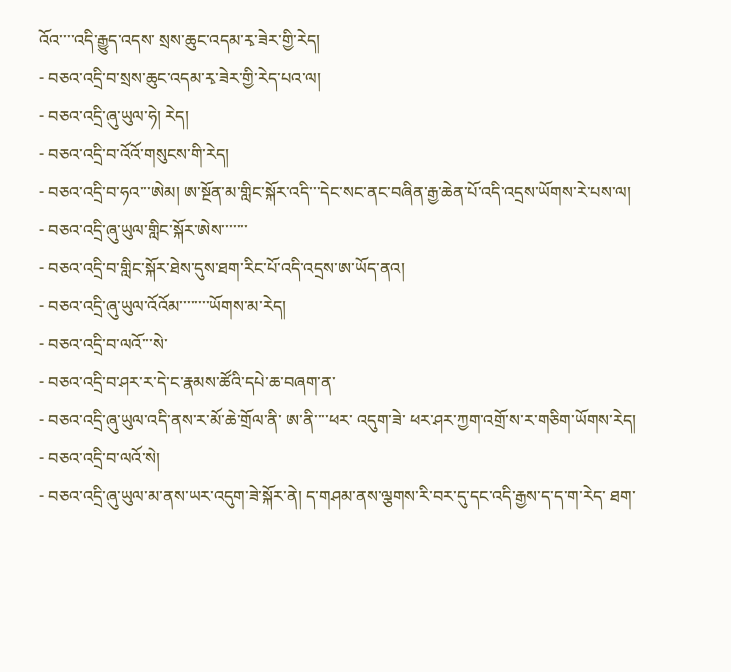འོའ་་་་འདི་རྒྱུད་འདས་ སྲས་ཆུང་འདམ་རྭ་ཟེར་གྱི་རེད།
- བཅའ་འདྲི་བ་སྲས་ཆུང་འདམ་རྭ་ཟེར་གྱི་རེད་པའ་ལ།
- བཅའ་འདྲི་ཞུ་ཡུལ་ཧེ། རེད།
- བཅའ་འདྲི་བ་འོའོ་གསུངས་གི་རེད།
- བཅའ་འདྲི་བ་ཧའ་་་ཨེམ། ཨ་སྔོན་མ་གླིང་སྐོར་འདི་་་དེང་སང་ནང་བཞིན་རྒྱ་ཆེན་པོ་འདི་འདྲས་ཡོགས་རེ་པས་ལ།
- བཅའ་འདྲི་ཞུ་ཡུལ་གླིང་སྐོར་ཨེས་་་་་་་
- བཅའ་འདྲི་བ་གླིང་སྐོར་ཐེས་དུས་ཐག་རིང་པོ་འདི་འདྲས་ཨ་ཡོད་ནའ།
- བཅའ་འདྲི་ཞུ་ཡུལ་འོའོམ་་་་་་་་ཡོགས་མ་རེད།
- བཅའ་འདྲི་བ་ལའོ་་་སེ་
- བཅའ་འདྲི་བ་ཤར་ར་དེ་ང་རྣམས་ཚོའི་དཔེ་ཆ་བཞག་ན་
- བཅའ་འདྲི་ཞུ་ཡུལ་འདི་ནས་ར་མོ་ཆེ་གྲོལ་ནི་ ཨ་ནི་་་་ཕར་ འདུག་ཟེ་ ཕར་ཤར་ཀྱག་འགྲོ་ས་ར་གཅིག་ཡོགས་རེད།
- བཅའ་འདྲི་བ་ལའོ་སེ།
- བཅའ་འདྲི་ཞུ་ཡུལ་མ་ནས་ཡར་འདུག་ཟེ་སྐོར་ནེ། ད་གཤམ་ནས་ལྕགས་རི་བར་དུ་དང་འདི་རྒྱས་ད་ད་ག་རེད་ ཐག་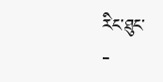རིང་ཐུང་
-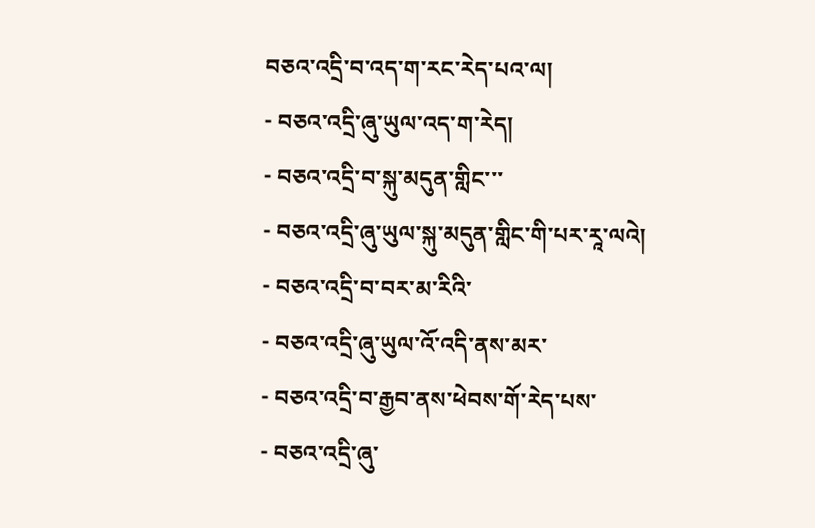བཅའ་འདྲི་བ་འད་ག་རང་རེད་པའ་ལ།
- བཅའ་འདྲི་ཞུ་ཡུལ་འད་ག་རེད།
- བཅའ་འདྲི་བ་སྐུ་མདུན་གླིང་་་
- བཅའ་འདྲི་ཞུ་ཡུལ་སྐུ་མདུན་གླིང་གི་པར་རཱ་ལའེ།
- བཅའ་འདྲི་བ་བར་མ་རིའི་
- བཅའ་འདྲི་ཞུ་ཡུལ་འོ་འདི་ནས་མར་
- བཅའ་འདྲི་བ་རྒྱབ་ནས་ཕེབས་གོ་རེད་པས་
- བཅའ་འདྲི་ཞུ་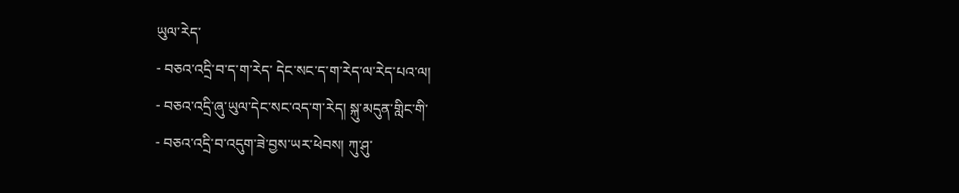ཡུལ་རེད་
- བཅའ་འདྲི་བ་ད་ག་རེད་ དེང་སང་ད་ག་རེད་ལ་རེད་པའ་ལ།
- བཅའ་འདྲི་ཞུ་ཡུལ་དེང་སང་འད་ག་རེད། སྐུ་མདུན་གླིང་གི་
- བཅའ་འདྲི་བ་འདུག་ཟེ་བྱས་ཡར་ཕེབས། ཀུ་ཤུ་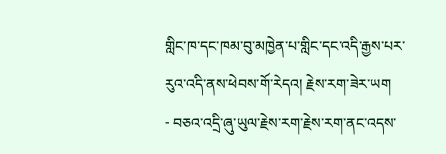གླིང་ཁ་དང་ཁམ་བུ་མཁྱེན་པ་གླིང་དང་འདི་རྒྱས་པར་རུའ་འདི་ནས་ཕེབས་གོ་རེདའ། རྗེས་རག་ཟེར་ཡག
- བཅའ་འདྲི་ཞུ་ཡུལ་རྗེས་རག་རྗེས་རག་ནང་འདས་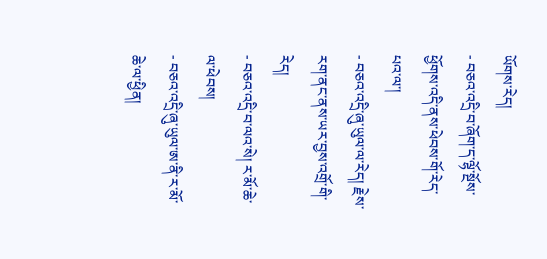ཡོགས་རེད།
- བཅའ་འདྲི་བ་ཞོག་ད་ལྷོ་སྔོས་ཕྱོགས་འདི་ནས་ཕེབས་གོ་རེད་པའ་ལ་།
- བཅའ་འདྲི་ཞུ་ཡུལ་ལ་རེད། རྗེས་རག་ནང་ནས་ཡར་བྱས་འགྲོ་གི་རེད།
- བཅའ་འདྲི་བ་ལའ་སེ། ར་མོ་ཆེ་ལ་ཕེབས།
- བཅའ་འདྲི་ཞུ་ཡུལ་ཨ་ནི་ར་མོ་ཆེ་ལ་ཕྱིན།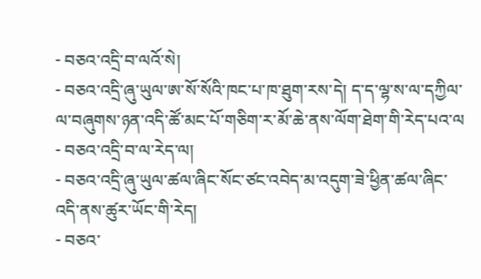- བཅའ་འདྲི་བ་ལའོ་སེ།
- བཅའ་འདྲི་ཞུ་ཡུལ་ཨ་སོ་སོའི་ཁང་པ་ཁ་ཐུག་རས་དེ། ད་ད་ལྷ་ས་ལ་དཀྱིལ་ལ་བཞུགས་ཉན་འདི་ཚོ་མང་པོ་གཅིག་ར་མོ་ཆེ་ནས་ལོག་ཐེག་གི་རེད་པའ་ལ
- བཅའ་འདྲི་བ་ལ་རེད་ལ།
- བཅའ་འདྲི་ཞུ་ཡུལ་ཚལ་ཞིང་སོང་ཙང་འབེད་མ་འདུག་ཟེ་ཕྱིན་ཚལ་ཞིང་འདི་ནས་ཚུར་ཡོང་གི་རེད།
- བཅའ་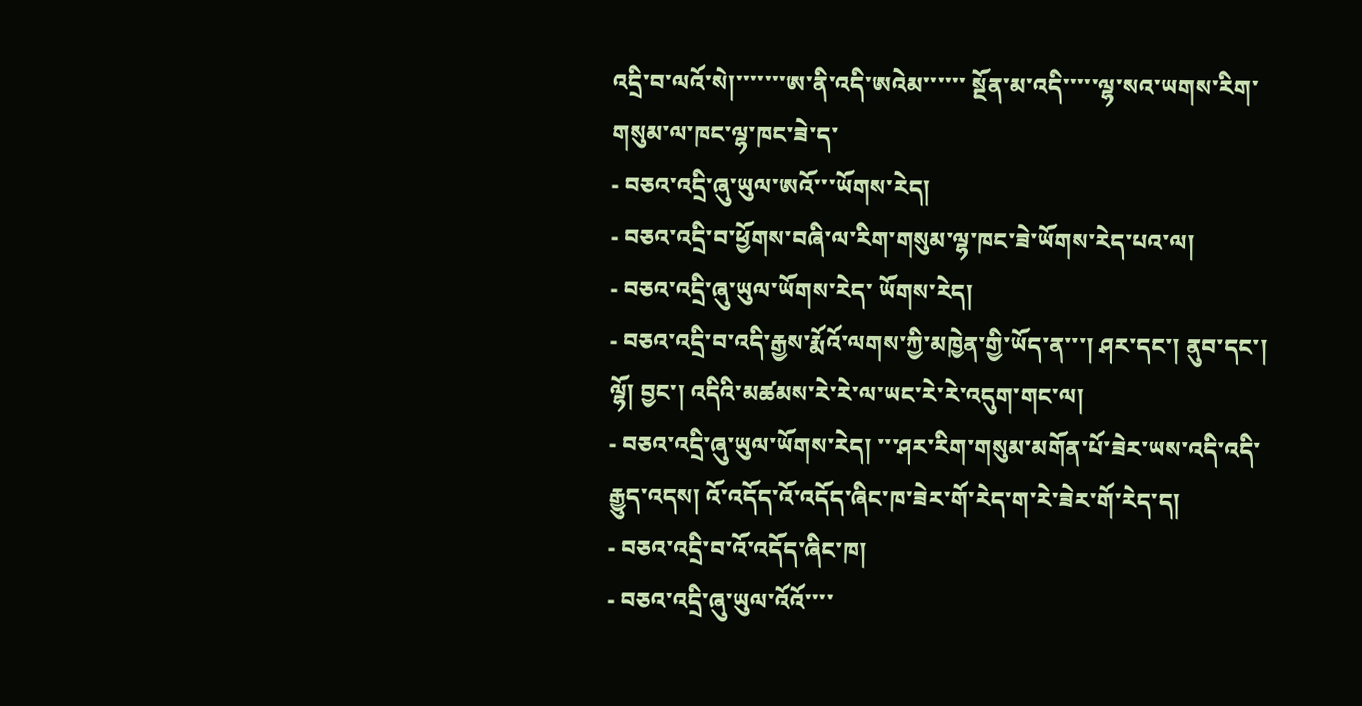འདྲི་བ་ལའོ་སེ།་་་་་་་ཨ་ནི་འདི་ཨའེམ་་་་་་ སྔོན་མ་འདི་་་་་ལྷ་སའ་ཡགས་རིག་གསུམ་ལ་ཁང་ལྷ་ཁང་ཟེ་ད་
- བཅའ་འདྲི་ཞུ་ཡུལ་ཨའོ་་་ཡོགས་རེད།
- བཅའ་འདྲི་བ་ཕྱོགས་བཞི་ལ་རིག་གསུམ་ལྷ་ཁང་ཟེ་ཡོགས་རེད་པའ་ལ།
- བཅའ་འདྲི་ཞུ་ཡུལ་ཡོགས་རེད་ ཡོགས་རེད།
- བཅའ་འདྲི་བ་འདི་རྒྱས་རྨོའོ་ལགས་ཀྱི་མཁྱེན་གྱི་ཡོད་ན་་་། ཤར་དང་། ནུབ་དང་། ལྷོ། བྱང་། འདིའི་མཚམས་རེ་རེ་ལ་ཡང་རེ་རེ་འདུག་གང་ལ།
- བཅའ་འདྲི་ཞུ་ཡུལ་ཡོགས་རེད། ་་་ཤར་རིག་གསུམ་མགོན་པོ་ཟེར་ཡས་འདི་འདི་རྒྱུད་འདས། འོ་འདོད་འོ་འདོད་ཞིང་ཁ་ཟེར་གོ་རེད་ག་རེ་ཟེར་གོ་རེད་ད།
- བཅའ་འདྲི་བ་འོ་འདོད་ཞིང་ཁ།
- བཅའ་འདྲི་ཞུ་ཡུལ་འོའོ་་་་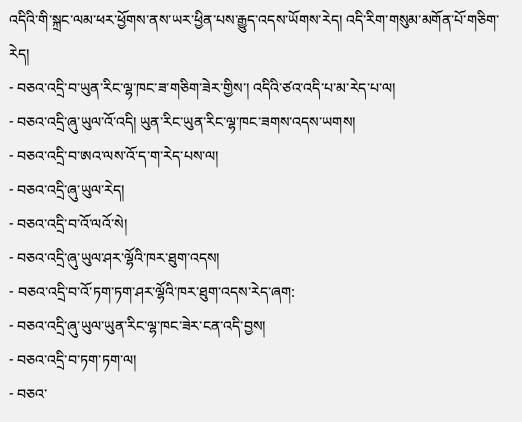འདིའི་གི་སྐྲང་ལམ་ཕར་ཕྱོགས་ནས་ཡར་ཕྱིན་པས་རྒྱུད་འདས་ཡོགས་རེད། འདི་རིག་གསུམ་མགོན་པོ་གཅིག་རེད།
- བཅའ་འདྲི་བ་ཡུན་རིང་ལྷ་ཁང་ཟ་གཅིག་ཟེར་གྱིས་། འདིའི་ཙའ་འདི་པ་མ་རེད་པ་ལ།
- བཅའ་འདྲི་ཞུ་ཡུལ་འོ་འདི། ཡུན་རིང་ཡུན་རིང་ལྷ་ཁང་ཟགས་འདས་ཡགས།
- བཅའ་འདྲི་བ་ཨའ་ལས་འོ་ད་ག་རེད་པས་ལ།
- བཅའ་འདྲི་ཞུ་ཡུལ་རེད།
- བཅའ་འདྲི་བ་འོ་ལའོ་སེ།
- བཅའ་འདྲི་ཞུ་ཡུལ་ཤར་ལྷོའི་ཁར་ཐུག་འདས།
- བཅའ་འདྲི་བ་འོ་ཏག་ཏག་ཤར་ལྷོའི་ཁར་ཐུག་འདས་རེད་ཞག:
- བཅའ་འདྲི་ཞུ་ཡུལ་ཡུན་རིང་ལྷ་ཁང་ཟེར་ངན་འདི་བྱས།
- བཅའ་འདྲི་བ་ཏག་ཏག་ལ།
- བཅའ་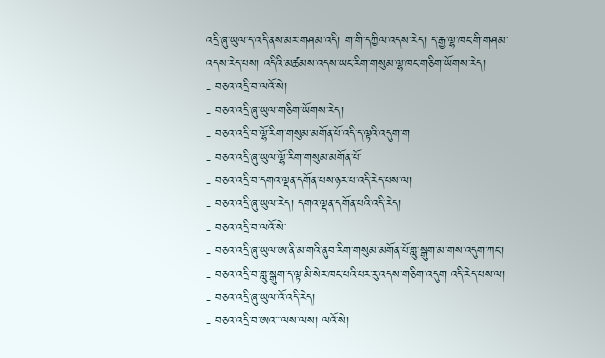འདྲི་ཞུ་ཡུལ་ད་འདི་ནས་མར་གཤམ་འདི། ག་གི་དཀྱིལ་འདས་རེད། ད་རྒྱ་ལྷ་ཁང་གི་གཤམ་འདས་རེད་པས། འདིའི་མཚམས་འདས་ཡང་རིག་གསུམ་ལྷ་ཁང་གཅིག་ཡོགས་རེད།
- བཅའ་འདྲི་བ་ལའོ་སེ།
- བཅའ་འདྲི་ཞུ་ཡུལ་གཅིག་ཡོགས་རེད།
- བཅའ་འདྲི་བ་ལྷོ་རིག་གསུམ་མགོན་པོ་འདི་ད་ལྟའི་འདུག་ག
- བཅའ་འདྲི་ཞུ་ཡུལ་ལྷོ་རིག་གསུམ་མགོན་པོ་
- བཅའ་འདྲི་བ་དགའ་ལྡན་དགོན་པས་ཉར་པ་འདི་རེད་པས་ལ།
- བཅའ་འདྲི་ཞུ་ཡུལ་རེད། དགའ་ལྡན་དགོན་པའི་འདི་རེད།
- བཅའ་འདྲི་བ་ལའོ་སེ་
- བཅའ་འདྲི་ཞུ་ཡུལ་ཨ་ནི་མ་གའི་ནུབ་རིག་གསུམ་མགོན་པོ་གླུ་སྒུག་མ་གས་འདུག་ཀང་།
- བཅའ་འདྲི་བ་གླུ་སྒུག་ད་ལྟ་མི་སེར་ཁང་པའི་པར་རུ་འདས་གཅིག་འདུག འདི་རེད་པས་ལ།
- བཅའ་འདྲི་ཞུ་ཡུལ་འོ་འདི་རེད།
- བཅའ་འདྲི་བ་ཨའ་་་ལས་ལས། ལའོ་སེ།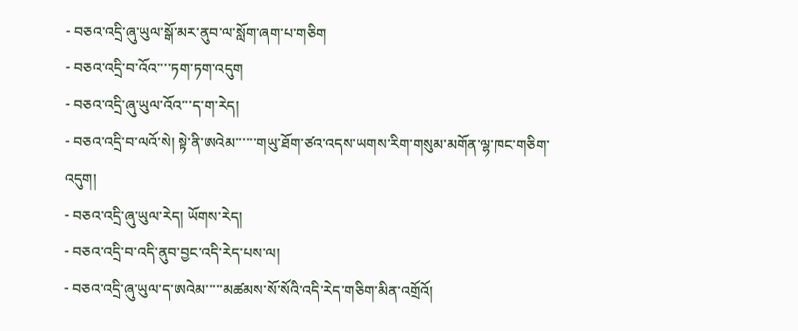- བཅའ་འདྲི་ཞུ་ཡུལ་སྒོ་མར་ནུབ་ལ་སློག་ཞག་པ་གཅིག
- བཅའ་འདྲི་བ་འོའ་་་་ཏག་ཏག་འདུག
- བཅའ་འདྲི་ཞུ་ཡུལ་འོའ་་་ད་ག་རེད།
- བཅའ་འདྲི་བ་ལའོ་སེ། སྟེ་ནི་ཨའེམ་་་་་་གཡུ་ཐོག་ཙའ་འདས་ཡགས་རིག་གསུམ་མགོན་ལྷ་ཁང་གཅིག་འདུག།
- བཅའ་འདྲི་ཞུ་ཡུལ་རེད། ཡོགས་རེད།
- བཅའ་འདྲི་བ་འདི་ནུབ་བྱང་འདི་རེད་པས་ལ།
- བཅའ་འདྲི་ཞུ་ཡུལ་ད་ཨའེམ་་་་་མཚམས་སོ་སོའི་འདི་རེད་གཅིག་མིན་འགྲོའོ།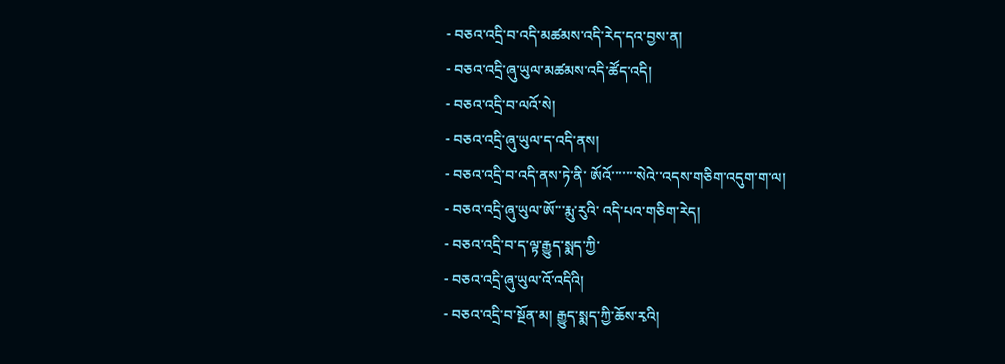- བཅའ་འདྲི་བ་འདི་མཚམས་འདི་རེད་དའ་བྱས་ན།
- བཅའ་འདྲི་ཞུ་ཡུལ་མཚམས་འདི་ཚོད་འདི།
- བཅའ་འདྲི་བ་ལའོ་སེ།
- བཅའ་འདྲི་ཞུ་ཡུལ་ད་འདི་ནས།
- བཅའ་འདྲི་བ་འདི་ནས་ཏེ་ནི་ ཨོའོ་་་་་་་སེའེ་་འདས་གཅིག་འདུག་ག་ལ།
- བཅའ་འདྲི་ཞུ་ཡུལ་ཨོ་་་རྨུ་རུའི་ འདི་པའ་གཅིག་རེད།
- བཅའ་འདྲི་བ་ད་ལྟ་རྒྱུད་སྨད་ཀྱི་
- བཅའ་འདྲི་ཞུ་ཡུལ་འོ་འདིའི།
- བཅའ་འདྲི་བ་སྔོན་མ། རྒྱུད་སྨད་ཀྱི་ཆོས་རྭའི།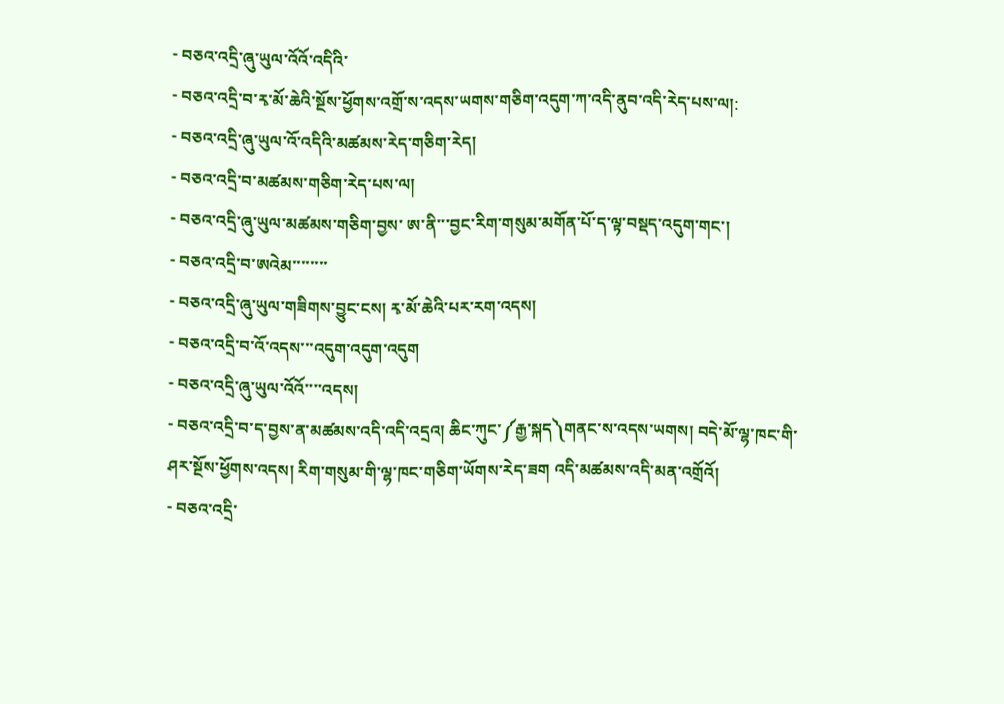- བཅའ་འདྲི་ཞུ་ཡུལ་འོའོ་འདིའི་
- བཅའ་འདྲི་བ་རྭ་མོ་ཆེའི་སྔོས་ཕྱོགས་འགྲོ་ས་འདས་ཡགས་གཅིག་འདུག་ཀ་འདི་ནུབ་འདི་རེད་པས་ལ།:
- བཅའ་འདྲི་ཞུ་ཡུལ་འོ་འདིའི་མཚམས་རེད་གཅིག་རེད།
- བཅའ་འདྲི་བ་མཚམས་གཅིག་རེད་པས་ལ།
- བཅའ་འདྲི་ཞུ་ཡུལ་མཚམས་གཅིག་བྱས་ ཨ་ནི་་་བྱང་རིག་གསུམ་མགོན་པོ་ད་ལྟ་བསྡད་འདུག་གང་།
- བཅའ་འདྲི་བ་ཨའེམ་་་་་་་་
- བཅའ་འདྲི་ཞུ་ཡུལ་གཟིགས་བྱུང་ངས། རྭ་མོ་ཆེའི་པར་རག་འདས།
- བཅའ་འདྲི་བ་འོ་འདས་་་འདུག་འདུག་འདུག
- བཅའ་འདྲི་ཞུ་ཡུལ་འོའོ་་་་འདས།
- བཅའ་འདྲི་བ་ད་བྱས་ན་མཚམས་འདི་འདི་འདྲའ། ཆིང་ཀུང་༼རྒྱ་སྐད༽གནང་ས་འདས་ཡགས། བདེ་མོ་ལྷ་ཁང་གི་ཤར་སྔོས་ཕྱོགས་འདས། རིག་གསུམ་གི་ལྷ་ཁང་གཅིག་ཡོགས་རེད་ཟག འདི་མཚམས་འདི་མན་འགྲོའོ།
- བཅའ་འདྲི་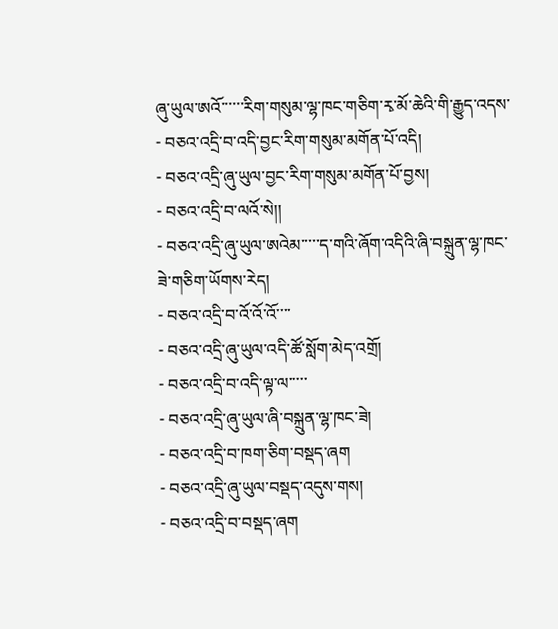ཞུ་ཡུལ་ཨའོ་་་་་་རིག་གསུམ་ལྷ་ཁང་གཅིག་རྭ་མོ་ཆེའི་གི་རྒྱུད་འདས་
- བཅའ་འདྲི་བ་འདི་བྱང་རིག་གསུམ་མགོན་པོ་འདི།
- བཅའ་འདྲི་ཞུ་ཡུལ་བྱང་རིག་གསུམ་མགོན་པོ་བྱས།
- བཅའ་འདྲི་བ་ལའོ་སེ།།
- བཅའ་འདྲི་ཞུ་ཡུལ་ཨའེམ་་་་་ད་གའི་ཞོག་འདིའི་ཞི་བསྐྲུན་ལྷ་ཁང་ཟེ་གཅིག་ཡོགས་རེད།
- བཅའ་འདྲི་བ་འོ་འོ་འོ་་་་
- བཅའ་འདྲི་ཞུ་ཡུལ་འདི་ཚོ་སློག་མེད་འགྲོ།
- བཅའ་འདྲི་བ་འདི་ལྟ་ལ་་་་་
- བཅའ་འདྲི་ཞུ་ཡུལ་ཞི་བསྐྲུན་ལྷ་ཁང་ཟེ།
- བཅའ་འདྲི་བ་ཁག་ཅིག་བསྡད་ཞག
- བཅའ་འདྲི་ཞུ་ཡུལ་བསྡད་འདུས་གས།
- བཅའ་འདྲི་བ་བསྡད་ཞག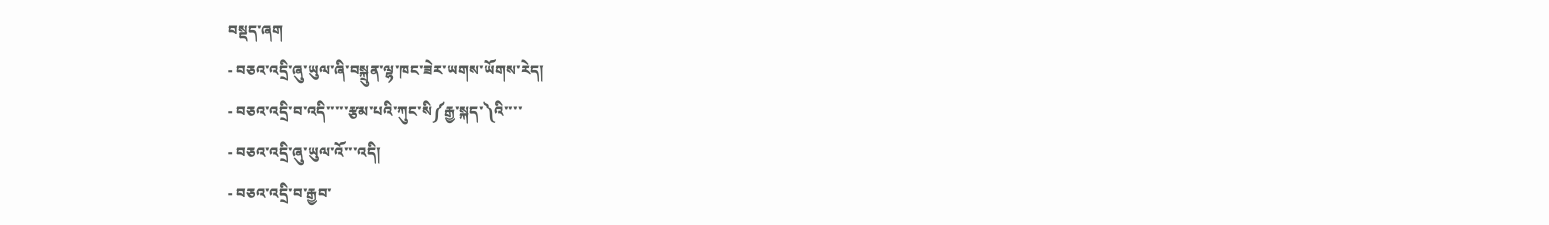བསྡད་ཞག
- བཅའ་འདྲི་ཞུ་ཡུལ་ཞི་བསྐྲུན་ལྷ་ཁང་ཟེར་ཡགས་ཡོགས་རེད།
- བཅའ་འདྲི་བ་འདི་་་་་རྩམ་པའི་ཀུང་སི༼རྒྱ་སྐད་༽འི་་་་
- བཅའ་འདྲི་ཞུ་ཡུལ་འོ་་་འདི།
- བཅའ་འདྲི་བ་རྒྱབ་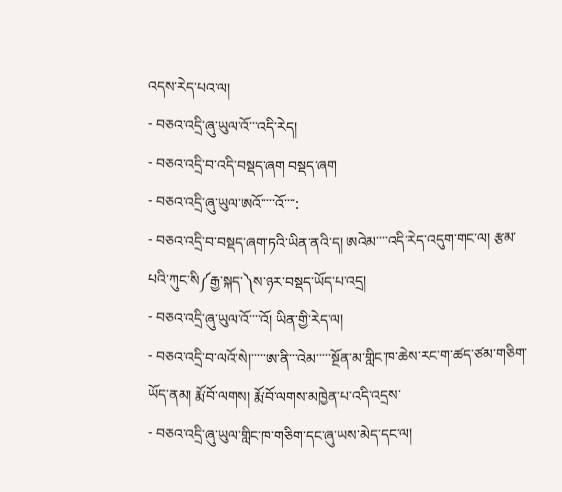འདས་རེད་པའ་ལ།
- བཅའ་འདྲི་ཞུ་ཡུལ་འོ་་་འདི་རེད།
- བཅའ་འདྲི་བ་འདི་བསྡད་ཞག བསྡད་ཞག
- བཅའ་འདྲི་ཞུ་ཡུལ་ཨའོ་་་་་འོ་་་་:
- བཅའ་འདྲི་བ་བསྡད་ཞག་ཏའི་ཡིན་ནའི་ད། ཨའེམ་་་་འདི་རེད་འདུག་གང་ལ། རྩམ་པའི་ཀུང་སི༼རྒྱ་སྐད་༽ས་ཉར་བསྡད་ཡོད་པ་འདྲ།
- བཅའ་འདྲི་ཞུ་ཡུལ་འོ་་་་འོ། ཡིན་གྱི་རེད་ལ།
- བཅའ་འདྲི་བ་ལའོ་སེ།་་་་་ཨ་ནི་་་འེམ་་་་་སྔོན་མ་གླིང་ཁ་ཆེས་རང་ག་ཚད་ཙམ་གཅིག་ཡོད་ནམ། རྨོ་བོ་ལགས། རྨོ་བོ་ལགས་མཁྱེན་པ་འདི་འདྲས་
- བཅའ་འདྲི་ཞུ་ཡུལ་གླིང་ཁ་གཅིག་དང་ཞུ་ཡས་མེད་དང་ལ།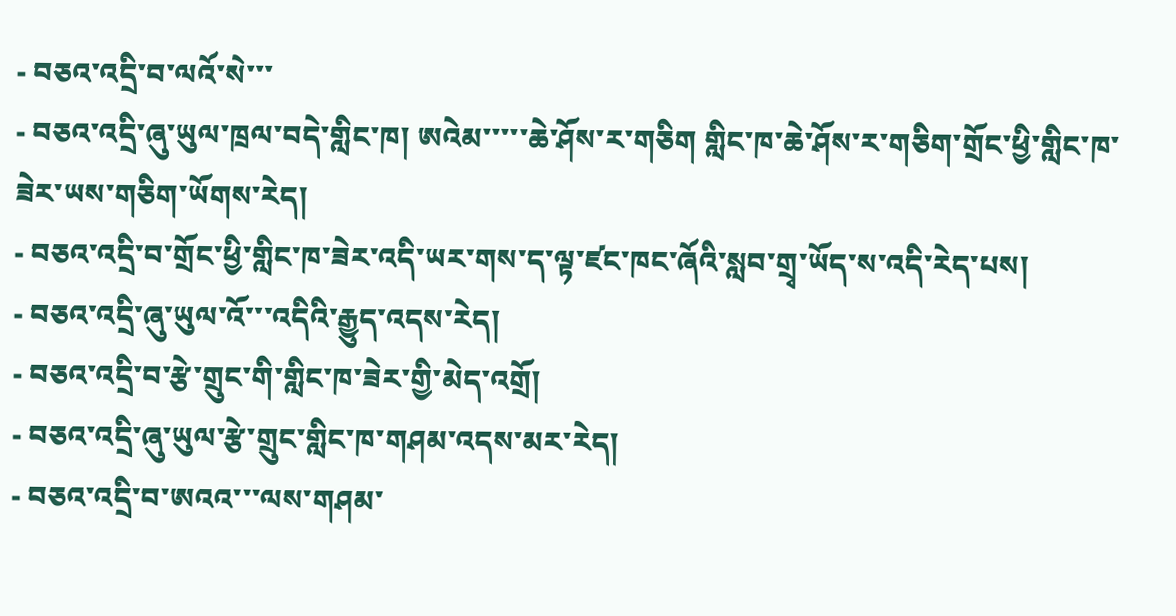- བཅའ་འདྲི་བ་ལའོ་སེ་་་
- བཅའ་འདྲི་ཞུ་ཡུལ་ཁྲལ་བདེ་གླིང་ཁ། ཨའེམ་་་་་ཆེ་ཤོས་ར་གཅིག གླིང་ཁ་ཆེ་ཤོས་ར་གཅིག་གྲོང་ཕྱི་གླིང་ཁ་ཟེར་ཡས་གཅིག་ཡོགས་རེད།
- བཅའ་འདྲི་བ་གྲོང་ཕྱི་གླིང་ཁ་ཟེར་འདི་ཡར་གས་ད་ལྟ་ཛང་ཁང་ཞོའི་སླབ་གྲྭ་ཡོད་ས་འདི་རེད་པས།
- བཅའ་འདྲི་ཞུ་ཡུལ་འོ་་་འདིའི་རྒྱུད་འདས་རེད།
- བཅའ་འདྲི་བ་རྩེ་གྲུང་གི་གླིང་ཁ་ཟེར་གྱི་མེད་འགྲོ།
- བཅའ་འདྲི་ཞུ་ཡུལ་རྩེ་གྲུང་གླིང་ཁ་གཤམ་འདས་མར་རེད།
- བཅའ་འདྲི་བ་ཨའའ་་་ལས་གཤམ་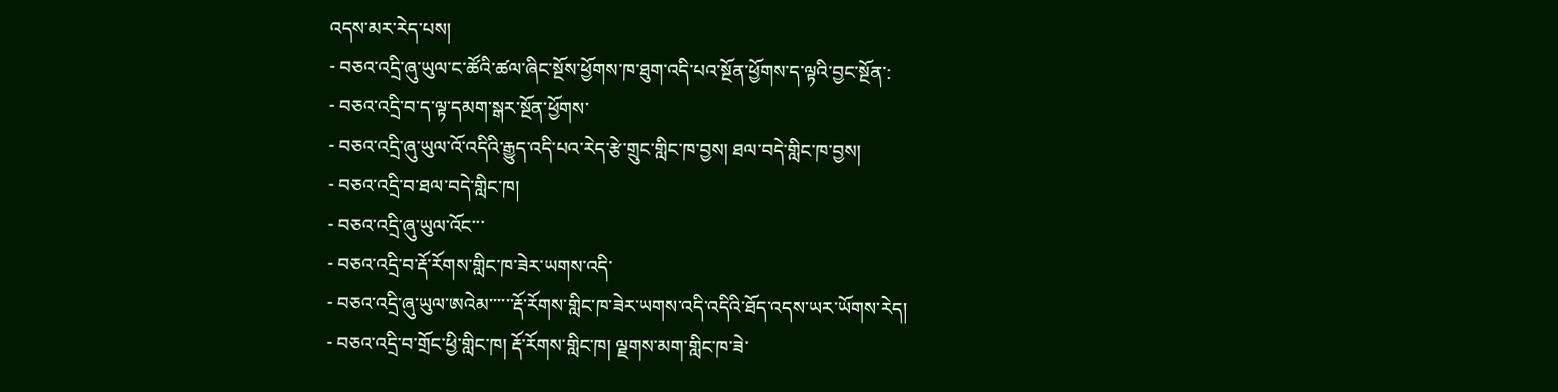འདས་མར་རེད་པས།
- བཅའ་འདྲི་ཞུ་ཡུལ་ང་ཚོའི་ཚལ་ཞིང་སྔོས་ཕྱོགས་ཁ་ཐུག་འདི་པའ་སྔོན་ཕྱོགས་ད་ལྟའི་བྱང་སྔོན་:
- བཅའ་འདྲི་བ་ད་ལྟ་དམག་སྒར་སྔོན་ཕྱོགས་
- བཅའ་འདྲི་ཞུ་ཡུལ་འོ་འདིའི་རྒྱུད་འདི་པའ་རེད་རྩེ་གྲུང་གླིང་ཁ་བྱས། ཐལ་བདེ་གླིང་ཁ་བྱས།
- བཅའ་འདྲི་བ་ཐལ་བདེ་གླིང་ཁ།
- བཅའ་འདྲི་ཞུ་ཡུལ་འོང་་་
- བཅའ་འདྲི་བ་རྡོ་རོགས་གླིང་ཁ་ཟེར་ཡགས་འདི་
- བཅའ་འདྲི་ཞུ་ཡུལ་ཨའེམ་་་་་་རྡོ་རོགས་གླིང་ཁ་ཟེར་ཡགས་འདི་འདིའི་ཐོད་འདས་ཡར་ཡོགས་རེད།
- བཅའ་འདྲི་བ་གྲོང་ཕྱི་གླིང་ཁ། རྡོ་རོགས་གླིང་ཁ། ལྗགས་མག་གླིང་ཁ་ཟེ་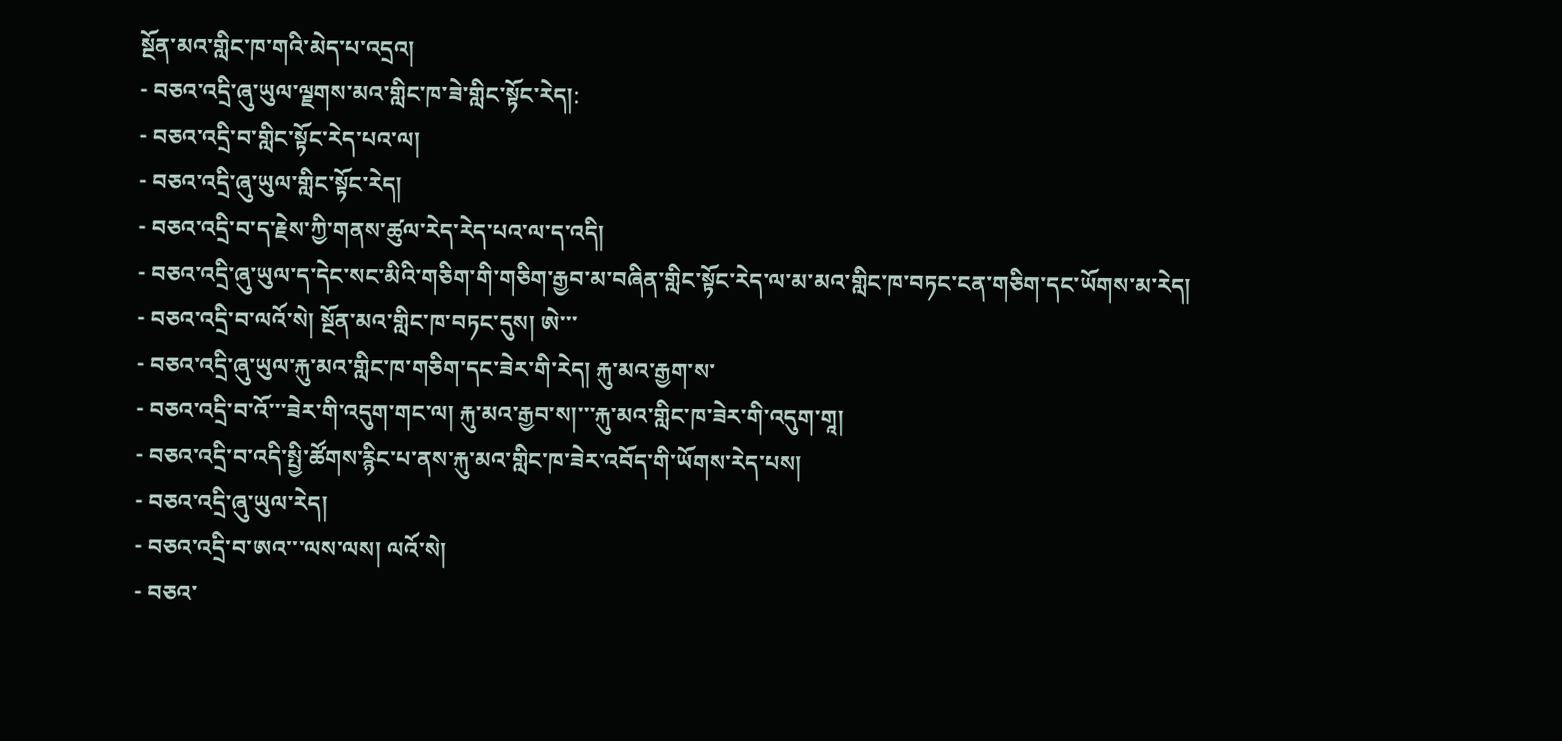སྔོན་མའ་གླིང་ཁ་གའི་མེད་པ་འདྲའ།
- བཅའ་འདྲི་ཞུ་ཡུལ་ལྗགས་མའ་གླིང་ཁ་ཟེ་གླིང་སྟོང་རེད།:
- བཅའ་འདྲི་བ་གླིང་སྟོང་རེད་པའ་ལ།
- བཅའ་འདྲི་ཞུ་ཡུལ་གླིང་སྟོང་རེད།
- བཅའ་འདྲི་བ་ད་རྗེས་ཀྱི་གནས་ཚུལ་རེད་རེད་པའ་ལ་ད་འདི།
- བཅའ་འདྲི་ཞུ་ཡུལ་ད་དེང་སང་མིའི་གཅིག་གི་གཅིག་རྒྱབ་མ་བཞིན་གླིང་སྟོང་རེད་ལ་མ་མའ་གླིང་ཁ་བཏང་ངན་གཅིག་དང་ཡོགས་མ་རེད།
- བཅའ་འདྲི་བ་ལའོ་སེ། སྔོན་མའ་གླིང་ཁ་བཏང་དུས། ཨེ་་་
- བཅའ་འདྲི་ཞུ་ཡུལ་རྐུ་མའ་གླིང་ཁ་གཅིག་དང་ཟེར་གི་རེད། རྐུ་མའ་རྒྱག་ས་
- བཅའ་འདྲི་བ་འོ་་་ཟེར་གི་འདུག་གང་ལ། རྐུ་མའ་རྒྱབ་ས།་་་རྐུ་མའ་གླིང་ཁ་ཟེར་གི་འདུག་གཱ།
- བཅའ་འདྲི་བ་འདི་སྤྱི་ཚོགས་རྙིང་པ་ནས་རྐུ་མའ་གླིང་ཁ་ཟེར་འབོད་གི་ཡོགས་རེད་པས།
- བཅའ་འདྲི་ཞུ་ཡུལ་རེད།
- བཅའ་འདྲི་བ་ཨའ་་་ལས་ལས། ལའོ་སེ།
- བཅའ་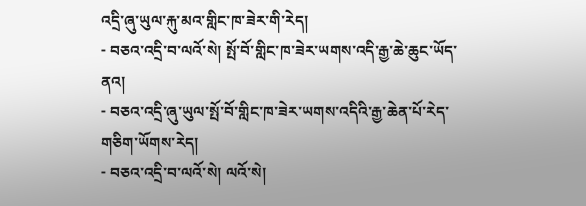འདྲི་ཞུ་ཡུལ་རྐུ་མའ་གླིང་ཁ་ཟེར་གི་རེད།
- བཅའ་འདྲི་བ་ལའོ་སེ། སྤོ་བོ་གླིང་ཁ་ཟེར་ཡགས་འདི་རྒྱ་ཆེ་ཆུང་ཡོད་ནའ།
- བཅའ་འདྲི་ཞུ་ཡུལ་སྤོ་བོ་གླིང་ཁ་ཟེར་ཡགས་འདིའི་རྒྱ་ཆེན་པོ་རེད་གཅིག་ཡོགས་རེད།
- བཅའ་འདྲི་བ་ལའོ་སེ། ལའོ་སེ།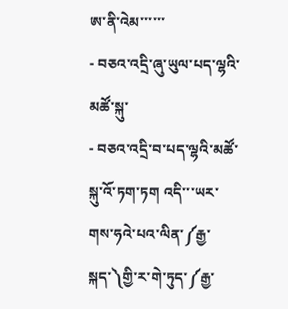ཨ་ནི་འེམ་་་་་་
- བཅའ་འདྲི་ཞུ་ཡུལ་པད་ལྷའི་མཚོ་སྐུ་
- བཅའ་འདྲི་བ་པད་ལྷའི་མཚོ་སྐུ་འོ་ཏག་ཏག འདི་་་ཡར་གས་ཧའེ་པའ་ལིན་༼རྒྱ་སྐད་༽གྱི་ར་གེ་ཏུད་༼རྒྱ་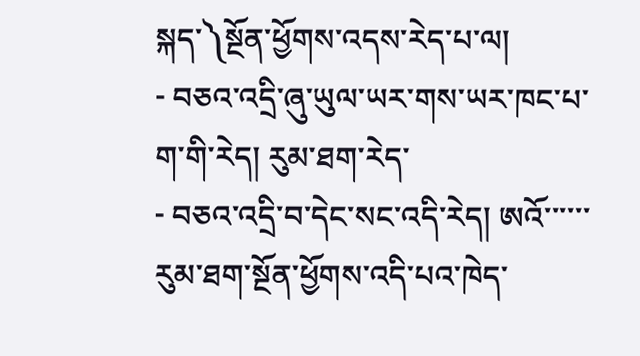སྐད་༽སྔོན་ཕྱོགས་འདས་རེད་པ་ལ།
- བཅའ་འདྲི་ཞུ་ཡུལ་ཡར་གས་ཡར་ཁང་པ་ག་གི་རེད། རུམ་ཐག་རེད་
- བཅའ་འདྲི་བ་དེང་སང་འདི་རེད། ཨའོ་་་་་་རུམ་ཐག་སྔོན་ཕྱོགས་འདི་པའ་ཁེད་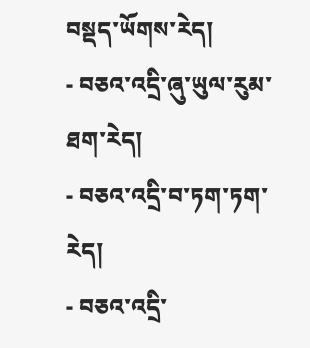བསྡད་ཡོགས་རེད།
- བཅའ་འདྲི་ཞུ་ཡུལ་རུམ་ཐག་རེད།
- བཅའ་འདྲི་བ་ཏག་ཏག་རེད།
- བཅའ་འདྲི་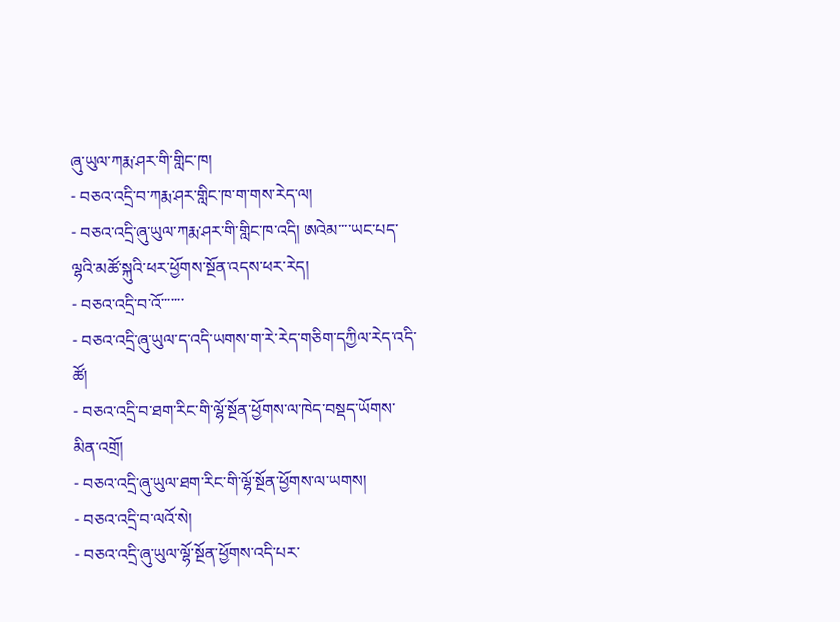ཞུ་ཡུལ་ཀརྨ་ཤར་གི་གླིང་ཁ།
- བཅའ་འདྲི་བ་ཀརྨ་ཤར་གླིང་ཁ་ག་གས་རེད་ལ།
- བཅའ་འདྲི་ཞུ་ཡུལ་ཀརྨ་ཤར་གི་གླིང་ཁ་འདི། ཨའེམ་་་་ཡང་པད་ལྷའི་མཚོ་སྐུའི་ཕར་ཕྱོགས་སྔོན་འདས་ཕར་རེད།
- བཅའ་འདྲི་བ་འོ་་་་་་་
- བཅའ་འདྲི་ཞུ་ཡུལ་ད་འདི་ཡགས་ག་རེ་རེད་གཅིག་དཀྱིལ་རེད་འདི་ཚོ།
- བཅའ་འདྲི་བ་ཐག་རིང་གི་ལྷོ་སྔོན་ཕྱོགས་ལ་ཁེད་བསྡད་ཡོགས་མིན་འགྲོ།
- བཅའ་འདྲི་ཞུ་ཡུལ་ཐག་རིང་གི་ལྷོ་སྔོན་ཕྱོགས་ལ་ཡགས།
- བཅའ་འདྲི་བ་ལའོ་སེ།
- བཅའ་འདྲི་ཞུ་ཡུལ་ལྷོ་སྔོན་ཕྱོགས་འདི་པར་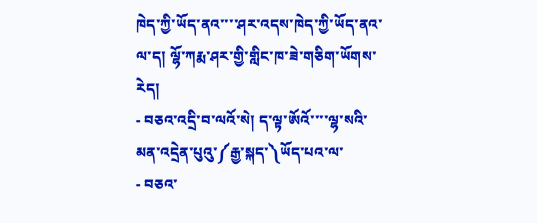ཁེད་ཀྱི་ཡོད་ནའ་་་་ཤར་འདས་ཁེད་ཀྱི་ཡོད་ནའ་ལ་ད། ལྷོ་ཀརྨ་ཤར་གྱི་གླིང་ཁ་ཟེ་གཅིག་ཡོགས་རེད།
- བཅའ་འདྲི་བ་ལའོ་སེ། ད་ལྟ་ཨོའོ་་་་ལྷ་སའི་མན་འདྲེན་པུའུ་༼རྒྱ་སྐད་༽ཡོད་པའ་ལ་
- བཅའ་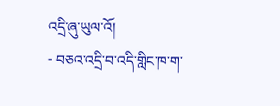འདྲི་ཞུ་ཡུལ་འོ།
- བཅའ་འདྲི་བ་འདི་གླིང་ཁ་ག་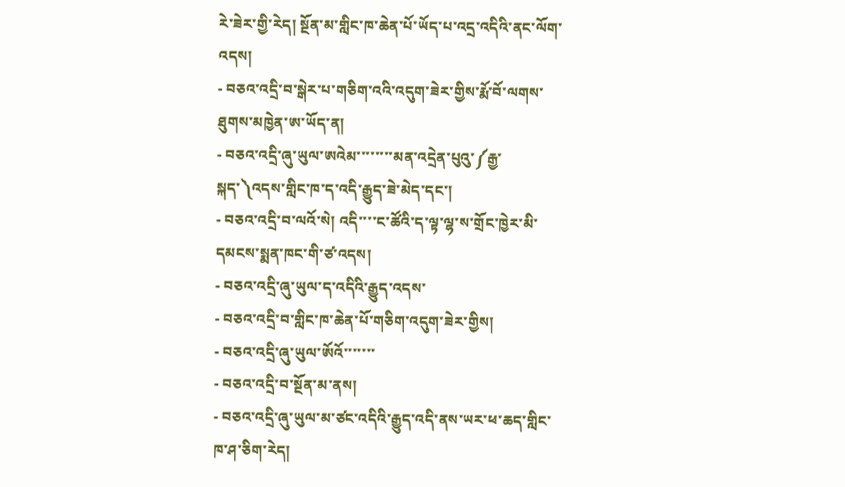རེ་ཟེར་གྱི་རེད། སྔོན་མ་གླིང་ཁ་ཆེན་པོ་ཡོད་པ་འདྲ་འདིའི་ནང་ལོག་འདས།
- བཅའ་འདྲི་བ་སྒེར་པ་གཅིག་འའི་འདུག་ཟེར་གྱིས་རྨོ་བོ་ལགས་ཐུགས་མཁྱེན་ཨ་ཡོད་ན།
- བཅའ་འདྲི་ཞུ་ཡུལ་ཨའེམ་་་་་་་་མན་འདྲེན་པུའུ་༼རྒྱ་སྐད་༽འདས་གླིང་ཁ་ད་འདི་རྒྱུད་ཟེ་མེད་དང་།
- བཅའ་འདྲི་བ་ལའོ་སེ། འདི་་་་ང་ཚོའི་ད་ལྟ་ལྷ་ས་གྲོང་ཁྱེར་མི་དམངས་སྨན་ཁང་གི་ཙ་འདས།
- བཅའ་འདྲི་ཞུ་ཡུལ་ད་འདིའི་རྒྱུད་འདས་
- བཅའ་འདྲི་བ་གླིང་ཁ་ཆེན་པོ་གཅིག་འདུག་ཟེར་གྱིས།
- བཅའ་འདྲི་ཞུ་ཡུལ་ཨོའོ་་་་་་་
- བཅའ་འདྲི་བ་སྔོན་མ་ནས།
- བཅའ་འདྲི་ཞུ་ཡུལ་མ་ཙང་འདིའི་རྒྱུད་འདི་ནས་ཡར་ཕ་ཆད་གླིང་ཁ་ཤ་ཅིག་རེད།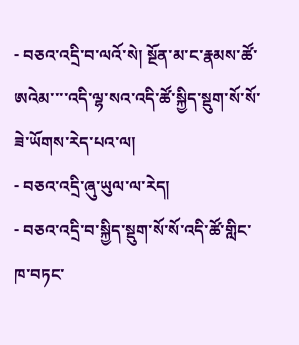- བཅའ་འདྲི་བ་ལའོ་སེ། སྔོན་མ་ང་རྣམས་ཚོ་ཨའེམ་་་་འདི་ལྷ་སའ་འདི་ཚོ་སྐྱིད་སྡུག་སོ་སོ་ཟེ་ཡོགས་རེད་པའ་ལ།
- བཅའ་འདྲི་ཞུ་ཡུལ་ལ་རེད།
- བཅའ་འདྲི་བ་སྐྱིད་སྡུག་སོ་སོ་འདི་ཚོ་གླིང་ཁ་བཏང་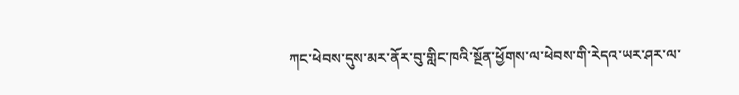ཀང་ཕེབས་དུས་མར་ནོར་བུ་གླིང་ཁའི་སྔོན་ཕྱོགས་ལ་ཕེབས་གི་རེདའ་ཡར་ཤར་ལ་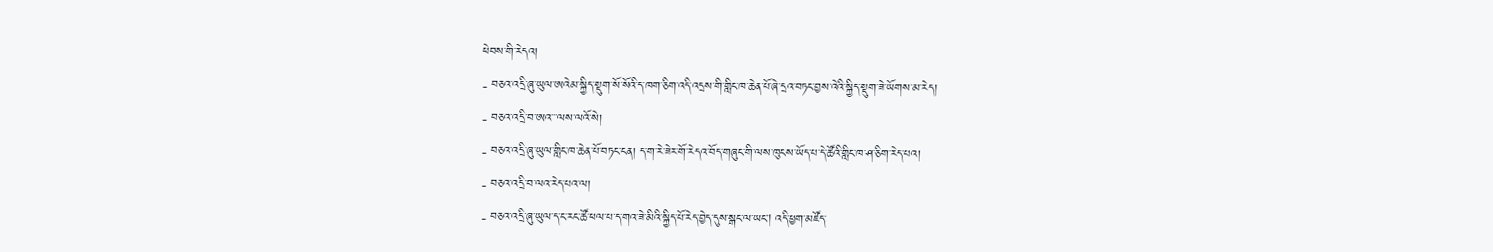ཕེབས་གི་རེདའ།
- བཅའ་འདྲི་ཞུ་ཡུལ་ཨའེམ་སྐྱིད་སྡུག་སོ་སོའི་ད་ཁག་ཅིག་འདི་འདྲས་གི་གླིང་ཁ་ཆེན་པོ་ཞེ་དྲའ་བཏང་བྱས་འེའི་སྐྱིད་སྡུག་ཟེ་ཡོགས་མ་རེད།
- བཅའ་འདྲི་བ་ཨའ་་་ལས་ལའོ་སེ།
- བཅའ་འདྲི་ཞུ་ཡུལ་གླིང་ཁ་ཆེན་པོ་བཏང་ངན། ད་ག་རེ་ཟེར་གོ་རེདའ་བོད་གཞུང་གི་ལས་ཁུངས་ཡོད་པ་དེ་ཚོའི་གླིང་ཁ་ཤ་ཅིག་རེད་པའ།
- བཅའ་འདྲི་བ་ལའ་རེད་པའ་ལ།
- བཅའ་འདྲི་ཞུ་ཡུལ་ད་ང་རང་ཚོ་ཕལ་པ་ད་གའ་ཟེ་མིའི་སྐྱིད་པོ་རེད་བྱེད་དུས་སྒང་ལ་ཡང། འདི་ཕྱག་མཛོད་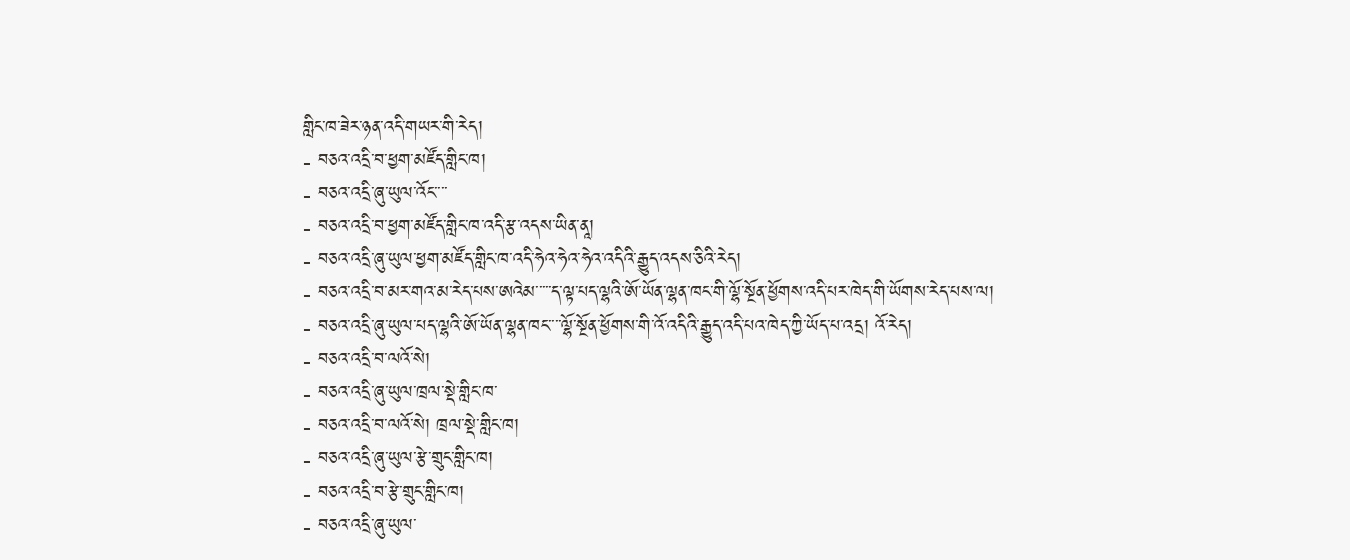གླིང་ཁ་ཟེར་ཉན་འདི་གཡར་གི་རེད།
- བཅའ་འདྲི་བ་ཕྱག་མཛོད་གླིང་ཁ།
- བཅའ་འདྲི་ཞུ་ཡུལ་འོང་་་་
- བཅའ་འདྲི་བ་ཕྱག་མཛོད་གླིང་ཁ་འདི་རྩ་འདས་ཡིན་ནཱ།
- བཅའ་འདྲི་ཞུ་ཡུལ་ཕྱག་མཛོད་གླིང་ཁ་འདི་ཧེའ་ཧེའ་ཧེའ་འདིའི་རྒྱུད་འདས་ཅིའི་རེད།
- བཅའ་འདྲི་བ་མར་གའ་མ་རེད་པས་ཨའེམ་་་་་ད་ལྟ་པད་ལྷའི་ཨོ་ཡོན་ལྷན་ཁང་གི་ལྷོ་སྔོན་ཕྱོགས་འདི་པར་ཁེད་གི་ཡོགས་རེད་པས་ལ།
- བཅའ་འདྲི་ཞུ་ཡུལ་པད་ལྷའི་ཨོ་ཡོན་ལྷན་ཁང་་་་ལྷོ་སྔོན་ཕྱོགས་གི་འོ་འདིའི་རྒྱུད་འདི་པའ་ཁེད་ཀྱི་ཡོད་པ་འདྲ། འོ་རེད།
- བཅའ་འདྲི་བ་ལའོ་སེ།
- བཅའ་འདྲི་ཞུ་ཡུལ་ཁྲལ་སྡེ་གླིང་ཁ་
- བཅའ་འདྲི་བ་ལའོ་སེ། ཁྲལ་སྡེ་གླིང་ཁ།
- བཅའ་འདྲི་ཞུ་ཡུལ་རྩེ་གྲུང་གླིང་ཁ།
- བཅའ་འདྲི་བ་རྩེ་གྲུང་གླིང་ཁ།
- བཅའ་འདྲི་ཞུ་ཡུལ་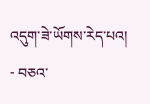འདུག་ཟེ་ཡོགས་རེད་པའ།
- བཅའ་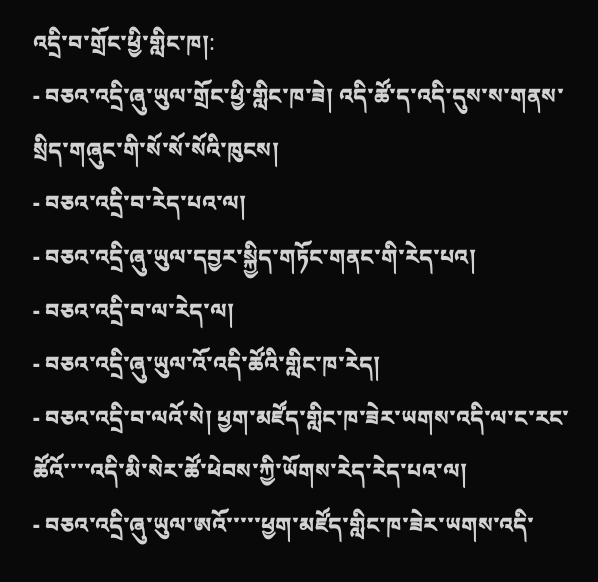འདྲི་བ་གྲོང་ཕྱི་གླིང་ཁ།:
- བཅའ་འདྲི་ཞུ་ཡུལ་གྲོང་ཕྱི་གླིང་ཁ་ཟེ། འདི་ཚོ་ད་འདི་དུས་ས་གནས་སྲིད་གཞུང་གི་སོ་སོ་སོའི་ཁུངས།
- བཅའ་འདྲི་བ་རེད་པའ་ལ།
- བཅའ་འདྲི་ཞུ་ཡུལ་དབྱར་སྐྱིད་གཏོང་གནང་གི་རེད་པའ།
- བཅའ་འདྲི་བ་ལ་རེད་ལ།
- བཅའ་འདྲི་ཞུ་ཡུལ་འོ་འདི་ཚོའི་གླིང་ཁ་རེད།
- བཅའ་འདྲི་བ་ལའོ་སེ། ཕྱག་མཛོད་གླིང་ཁ་ཟེར་ཡགས་འདི་ལ་ང་རང་ཚོའོ་་་་འདི་མི་སེར་ཚོ་ཕེབས་ཀྱི་ཡོགས་རེད་རེད་པའ་ལ།
- བཅའ་འདྲི་ཞུ་ཡུལ་ཨའོ་་་་་ཕྱག་མཛོད་གླིང་ཁ་ཟེར་ཡགས་འདི་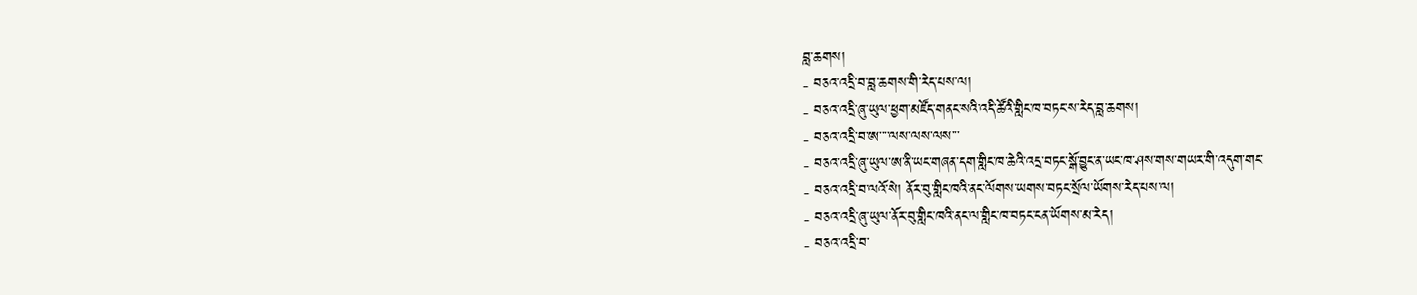བླ་ཆགས།
- བཅའ་འདྲི་བ་བླ་ཆགས་གི་རེད་པས་ལ།
- བཅའ་འདྲི་ཞུ་ཡུལ་ཕྱག་མཛོད་གནང་སའི་འདི་ཚོའི་གླིང་ཁ་བཏང་ས་རེད་བླ་ཆགས།
- བཅའ་འདྲི་བ་ཨ་་་་ལས་ལས་ལས་་་
- བཅའ་འདྲི་ཞུ་ཡུལ་ཨ་ནི་ཡང་གཞན་དག་གླིང་ཁ་ཆེའི་འདྲ་བཏང་སྒོ་བྱུང་ན་ཡང་ཁ་ཤས་གས་གཡར་གི་འདུག་གང་
- བཅའ་འདྲི་བ་ལའོ་སེ། ནོར་བུ་གླིང་ཁའི་ནང་ལོགས་ཡགས་བཏང་སྲོལ་ཡོགས་རེད་པས་ལ།
- བཅའ་འདྲི་ཞུ་ཡུལ་ནོར་བུ་གླིང་ཁའི་ནང་ལ་གླིང་ཁ་བཏང་ངན་ཡོགས་མ་རེད།
- བཅའ་འདྲི་བ་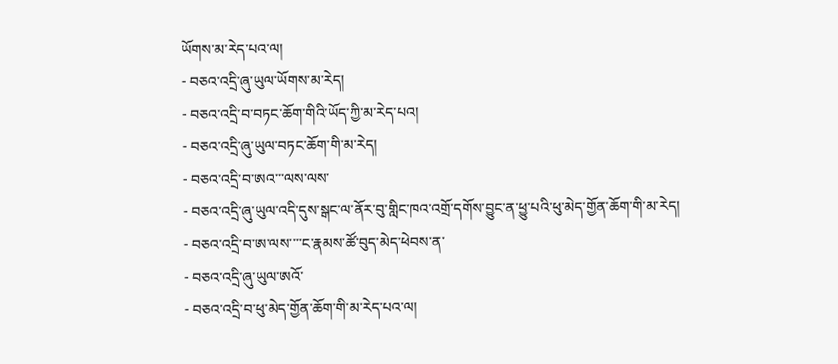ཡོགས་མ་རེད་པའ་ལ།
- བཅའ་འདྲི་ཞུ་ཡུལ་ཡོགས་མ་རེད།
- བཅའ་འདྲི་བ་བཏང་ཆོག་གིའི་ཡོད་ཀྱི་མ་རེད་པའ།
- བཅའ་འདྲི་ཞུ་ཡུལ་བཏང་ཆོག་གི་མ་རེད།
- བཅའ་འདྲི་བ་ཨའ་་་ལས་ལས་
- བཅའ་འདྲི་ཞུ་ཡུལ་འདི་དུས་སྒང་ལ་ནོར་བུ་གླིང་ཁའ་འགྲོ་དགོས་བྱུང་ན་ཕྱུ་པའི་ཕུ་མེད་གྱོན་ཆོག་གི་མ་རེད།
- བཅའ་འདྲི་བ་ཨ་ལས་་་་ང་རྣམས་ཚོ་བུད་མེད་ཕེབས་ན་
- བཅའ་འདྲི་ཞུ་ཡུལ་ཨའོ་
- བཅའ་འདྲི་བ་ཕུ་མེད་གྱོན་ཆོག་གི་མ་རེད་པའ་ལ།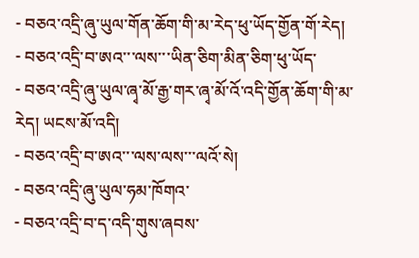- བཅའ་འདྲི་ཞུ་ཡུལ་གོན་ཆོག་གི་མ་རེད་ཕུ་ཡོད་གྱོན་གོ་རེད།
- བཅའ་འདྲི་བ་ཨའ་་་ལས་་་ཡིན་ཅིག་མིན་ཅིག་ཕུ་ཡོད་
- བཅའ་འདྲི་ཞུ་ཡུལ་ཞྭ་མོ་རྒྱ་གར་ཞྭ་མོ་འོ་འདི་གྱོན་ཆོག་གི་མ་རེད། ཡངས་མོ་འདི།
- བཅའ་འདྲི་བ་ཨའ་་་ལས་ལས་་་ལའོ་སེ།
- བཅའ་འདྲི་ཞུ་ཡུལ་ཧམ་ཁོགའ་
- བཅའ་འདྲི་བ་ད་འདི་གུས་ཞབས་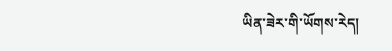ཡིན་ཟེར་གི་ཡོགས་རེད།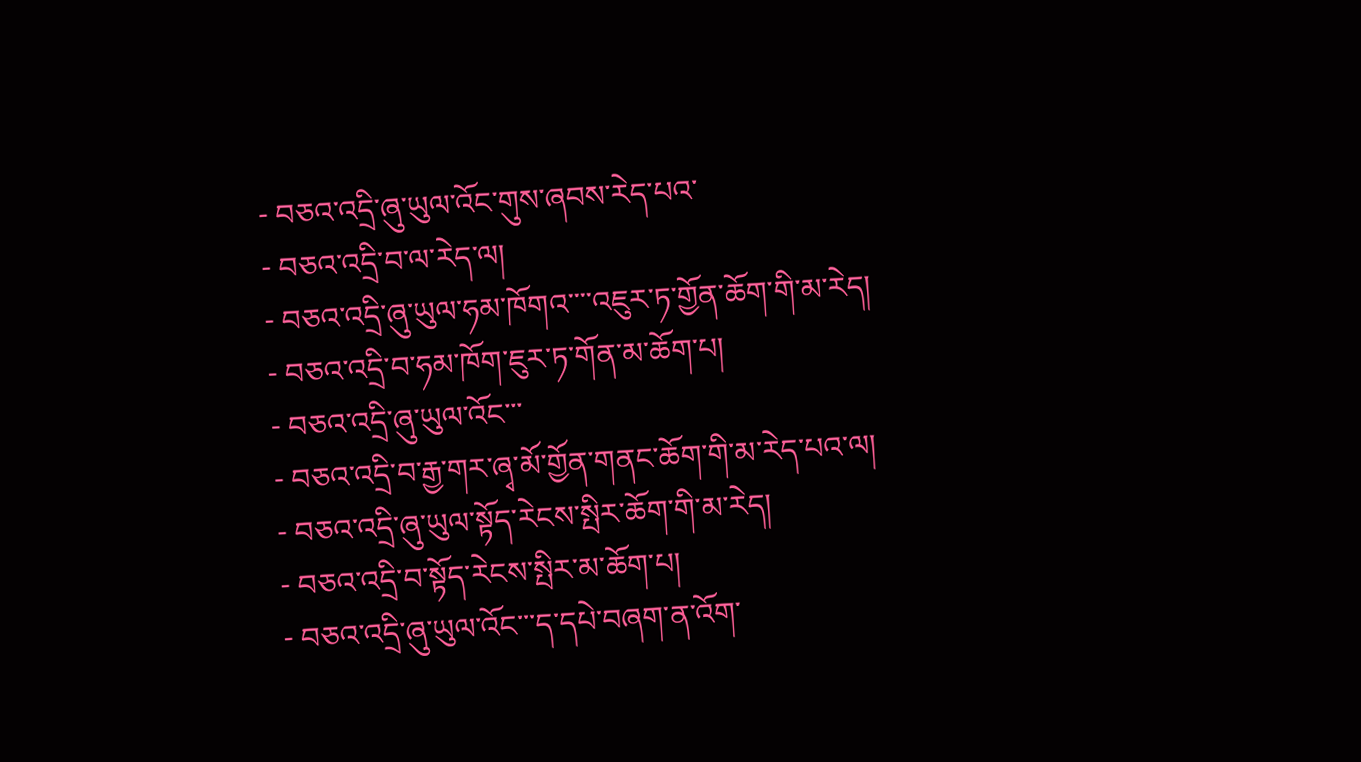- བཅའ་འདྲི་ཞུ་ཡུལ་འོང་གུས་ཞབས་རེད་པའ་
- བཅའ་འདྲི་བ་ལ་རེད་ལ།
- བཅའ་འདྲི་ཞུ་ཡུལ་ཧམ་ཁོགའ་་་་འཇུར་ཏ་གྱོན་ཆོག་གི་མ་རེད།
- བཅའ་འདྲི་བ་ཧམ་ཁོག་ཇུར་ཏ་གོན་མ་ཆོག་པ།
- བཅའ་འདྲི་ཞུ་ཡུལ་འོང་་་
- བཅའ་འདྲི་བ་རྒྱ་གར་ཞྭ་མོ་གྱོན་གནང་ཆོག་གི་མ་རེད་པའ་ལ།
- བཅའ་འདྲི་ཞུ་ཡུལ་སྟོད་རེངས་སྤིར་ཆོག་གི་མ་རེད།
- བཅའ་འདྲི་བ་སྟོད་རེངས་སྤིར་མ་ཆོག་པ།
- བཅའ་འདྲི་ཞུ་ཡུལ་འོང་་་ད་དཔེ་བཞག་ན་འོག་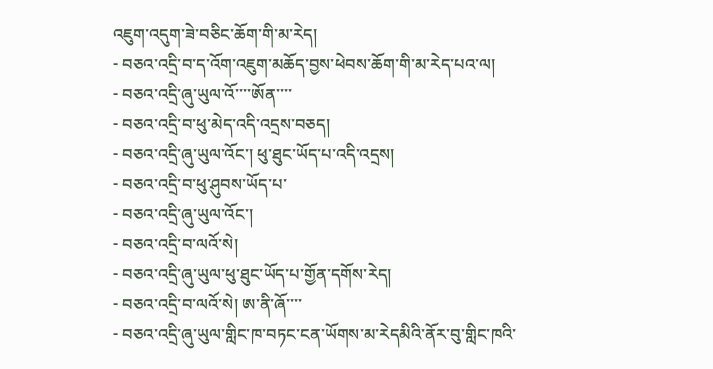འཇུག་འདུག་ཟེ་བཅིང་ཆོག་གི་མ་རེད།
- བཅའ་འདྲི་བ་ད་འོག་འཇུག་མཆོད་བྱས་ཕེབས་ཆོག་གི་མ་རེད་པའ་ལ།
- བཅའ་འདྲི་ཞུ་ཡུལ་འོ་་་་ཨོན་་་་
- བཅའ་འདྲི་བ་ཕུ་མེད་འདི་འདྲས་བཅད།
- བཅའ་འདྲི་ཞུ་ཡུལ་འོང་། ཕུ་ཐུང་ཡོད་པ་འདི་འདྲས།
- བཅའ་འདྲི་བ་ཕུ་ཤུབས་ཡོད་པ་
- བཅའ་འདྲི་ཞུ་ཡུལ་འོང་།
- བཅའ་འདྲི་བ་ལའོ་སེ།
- བཅའ་འདྲི་ཞུ་ཡུལ་ཕུ་ཐུང་ཡོད་པ་གྱོན་དགོས་རེད།
- བཅའ་འདྲི་བ་ལའོ་སེ། ཨ་ནི་ཞོ་་་་
- བཅའ་འདྲི་ཞུ་ཡུལ་གླིང་ཁ་བཏང་ངན་ཡོགས་མ་རེདམིའི་ནོར་བུ་གླིང་ཁའི་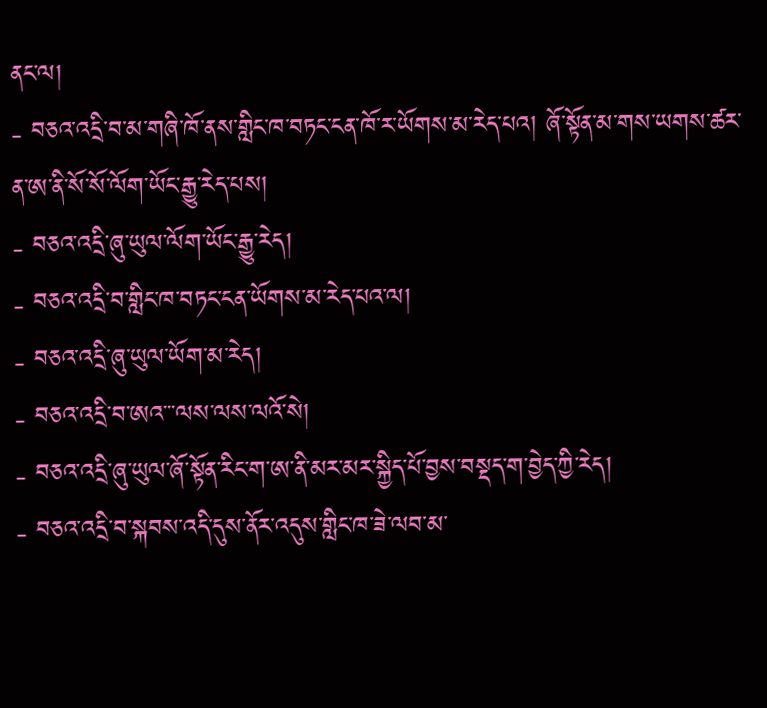ནང་ལ།
- བཅའ་འདྲི་བ་མ་གཞི་ཁོ་ནས་གླིང་ཁ་བཏང་ངན་ཁོ་ར་ཡོགས་མ་རེད་པའ། ཞོ་སྟོན་མ་གས་ཡགས་ཚར་ན་ཨ་ནི་སོ་སོ་ལོག་ཡོང་རྒྱུ་རེད་པས།
- བཅའ་འདྲི་ཞུ་ཡུལ་ལོག་ཡོང་རྒྱུ་རེད།
- བཅའ་འདྲི་བ་གླིང་ཁ་བཏང་ངན་ཡོགས་མ་རེད་པའ་ལ།
- བཅའ་འདྲི་ཞུ་ཡུལ་ཡོག་མ་རེད།
- བཅའ་འདྲི་བ་ཨའ་་་ལས་ལས་ལའོ་སེ།
- བཅའ་འདྲི་ཞུ་ཡུལ་ཞོ་སྟོན་རིང་ག་ཨ་ནི་མར་མར་སྐྱིད་པོ་བྱས་བསྡད་ག་བྱེད་ཀྱི་རེད།
- བཅའ་འདྲི་བ་སྐབས་འདི་དུས་ནོར་འདུས་གླིང་ཁ་ཟེ་ལབ་མ་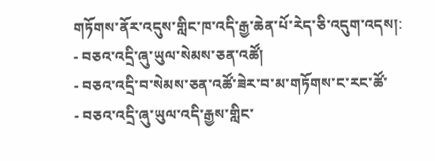གཏོགས་ནོར་འདུས་གླིང་ཁ་འདི་རྒྱ་ཆེན་པོ་རེད་ཅི་འདུག་འདས།:
- བཅའ་འདྲི་ཞུ་ཡུལ་སེམས་ཅན་འཚོ།
- བཅའ་འདྲི་བ་སེམས་ཅན་འཚོ་ཟེར་བ་མ་གཏོགས་ང་རང་ཚོ་
- བཅའ་འདྲི་ཞུ་ཡུལ་འདི་རྒྱས་གླིང་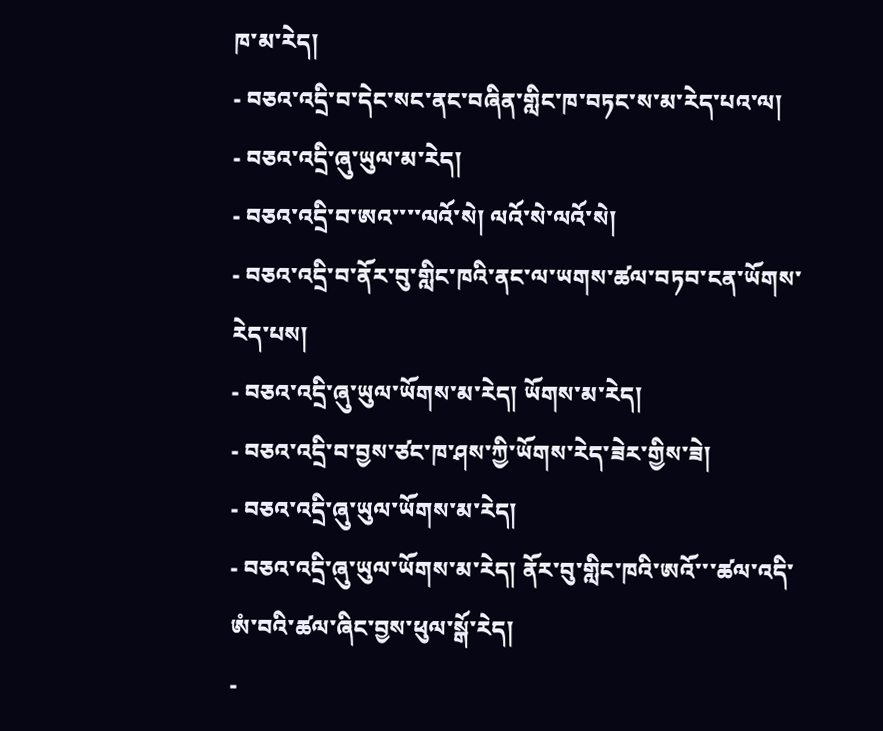ཁ་མ་རེད།
- བཅའ་འདྲི་བ་དེང་སང་ནང་བཞིན་གླིང་ཁ་བཏང་ས་མ་རེད་པའ་ལ།
- བཅའ་འདྲི་ཞུ་ཡུལ་མ་རེད།
- བཅའ་འདྲི་བ་ཨའ་་་་ལའོ་སེ། ལའོ་སེ་ལའོ་སེ།
- བཅའ་འདྲི་བ་ནོར་བུ་གླིང་ཁའི་ནང་ལ་ཡགས་ཚལ་བཏབ་ངན་ཡོགས་རེད་པས།
- བཅའ་འདྲི་ཞུ་ཡུལ་ཡོགས་མ་རེད། ཡོགས་མ་རེད།
- བཅའ་འདྲི་བ་བྱས་ཙང་ཁ་ཤས་ཀྱི་ཡོགས་རེད་ཟེར་གྱིས་ཟེ།
- བཅའ་འདྲི་ཞུ་ཡུལ་ཡོགས་མ་རེད།
- བཅའ་འདྲི་ཞུ་ཡུལ་ཡོགས་མ་རེད། ནོར་བུ་གླིང་ཁའི་ཨའོ་་་ཚལ་འདི་ཨཾ་བའི་ཚལ་ཞིང་བྱས་ཕུལ་སྒོ་རེད།
-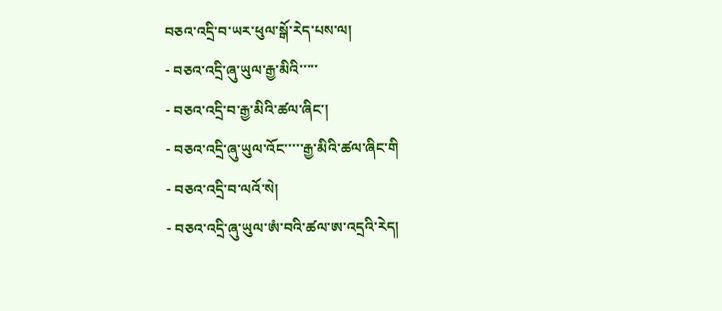བཅའ་འདྲི་བ་ཡར་ཕུལ་སྒོ་རེད་པས་ལ།
- བཅའ་འདྲི་ཞུ་ཡུལ་རྒྱ་མིའི་་་་་
- བཅའ་འདྲི་བ་རྒྱ་མིའི་ཚལ་ཞིང་།
- བཅའ་འདྲི་ཞུ་ཡུལ་འོང་་་་་རྒྱ་མིའི་ཚལ་ཞིང་གི
- བཅའ་འདྲི་བ་ལའོ་སེ།
- བཅའ་འདྲི་ཞུ་ཡུལ་ཨཾ་བའི་ཚལ་ཨ་འདྲའི་རེད།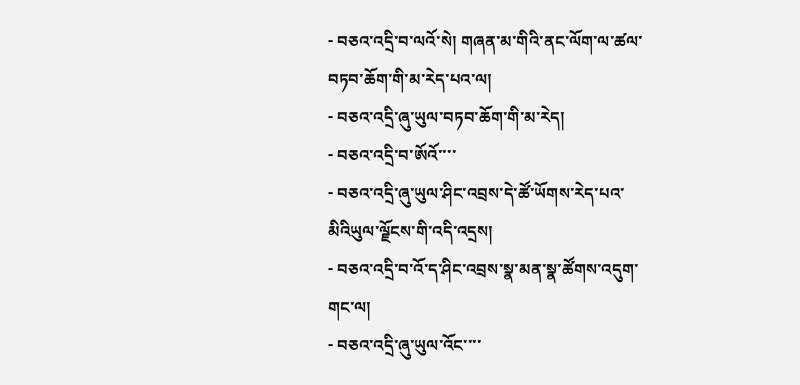- བཅའ་འདྲི་བ་ལའོ་སེ། གཞན་མ་གིའི་ནང་ལོག་ལ་ཚལ་བཏབ་ཆོག་གི་མ་རེད་པའ་ལ།
- བཅའ་འདྲི་ཞུ་ཡུལ་བཏབ་ཆོག་གི་མ་རེད།
- བཅའ་འདྲི་བ་ཨོའོ་་་་
- བཅའ་འདྲི་ཞུ་ཡུལ་ཤིང་འབྲས་དེ་ཚོ་ཡོགས་རེད་པའ་མིའིཡུལ་ལྗོངས་གི་འདི་འདྲས།
- བཅའ་འདྲི་བ་འོ་ད་ཤིང་འབྲས་སྣ་མན་སྣ་ཚོགས་འདུག་གང་ལ།
- བཅའ་འདྲི་ཞུ་ཡུལ་འོང་་་་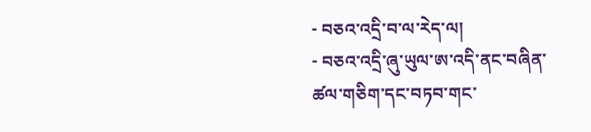- བཅའ་འདྲི་བ་ལ་རེད་ལ།
- བཅའ་འདྲི་ཞུ་ཡུལ་ཨ་འདི་ནང་བཞིན་ཚལ་གཅིག་དང་བཏབ་གང་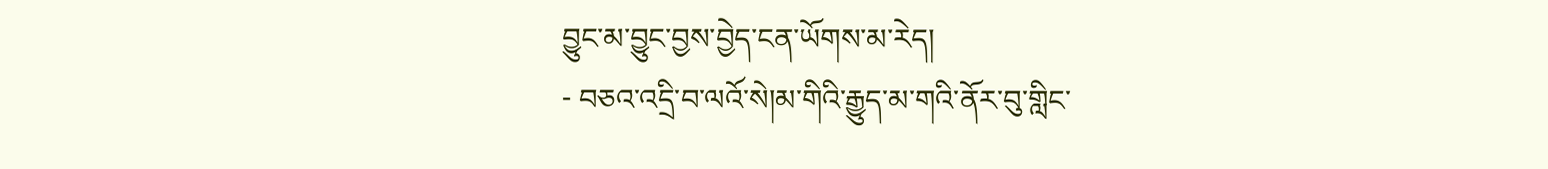བྱུང་མ་བྱུང་བྱས་བྱེད་ངན་ཡོགས་མ་རེད།
- བཅའ་འདྲི་བ་ལའོ་སེ།མ་གིའི་རྒྱུད་མ་གའི་ནོར་བུ་གླིང་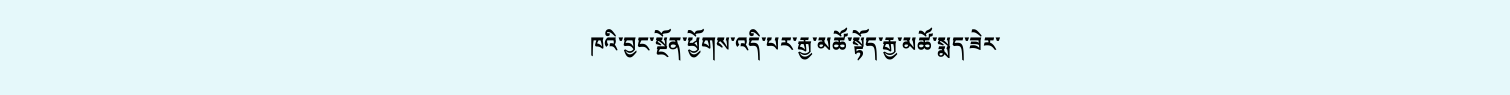ཁའི་བྱང་སྔོན་ཕྱོགས་འདི་པར་རྒྱ་མཚོ་སྟོད་རྒྱ་མཚོ་སྨད་ཟེར་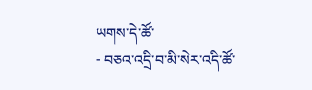ཡགས་དེ་ཚོ་
- བཅའ་འདྲི་བ་མི་སེར་འདི་ཚོ་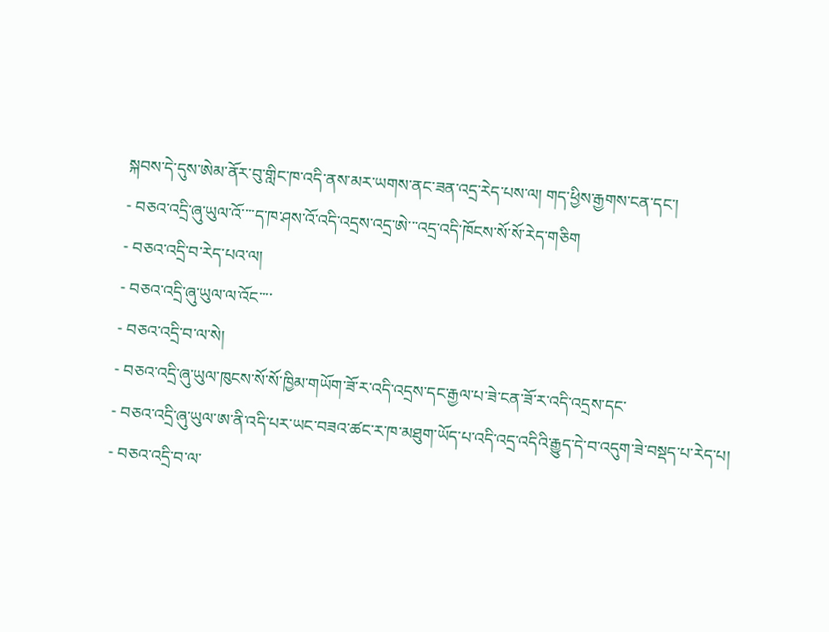སྐབས་དེ་དུས་ཨེམ་ནོར་བུ་གླིང་ཁ་འདི་ནས་མར་ཡགས་ནང་ཟན་འདྲ་རེད་པས་ལ། གད་ཕྱིས་རྒྱགས་ངན་དང་།
- བཅའ་འདྲི་ཞུ་ཡུལ་འོ་་་་ད་ཁ་ཤས་འོ་འདི་འདྲས་འདྲ་ཨེ་་་འདྲ་འདི་ཁོངས་སོ་སོ་རེད་གཅིག
- བཅའ་འདྲི་བ་རེད་པའ་ལ།
- བཅའ་འདྲི་ཞུ་ཡུལ་ལ་འོང་་་་
- བཅའ་འདྲི་བ་ལ་སེ།
- བཅའ་འདྲི་ཞུ་ཡུལ་ཁུངས་སོ་སོ་ཁྱིམ་གཡོག་ཟོ་ར་འདི་འདྲས་དང་རྒྱལ་པ་ཟེ་ངན་ཟོ་ར་འདི་འདྲས་དང་
- བཅའ་འདྲི་ཞུ་ཡུལ་ཨ་ནི་འདི་པར་ཡང་བཟའ་ཚང་ར་ཁ་མཐུག་ཡོད་པ་འདི་འདྲ་འདིའི་རྒྱུད་དེ་བ་འདུག་ཟེ་བསྡད་པ་རེད་པ།
- བཅའ་འདྲི་བ་ལ་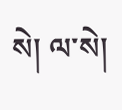སེ། ལ་སེ།